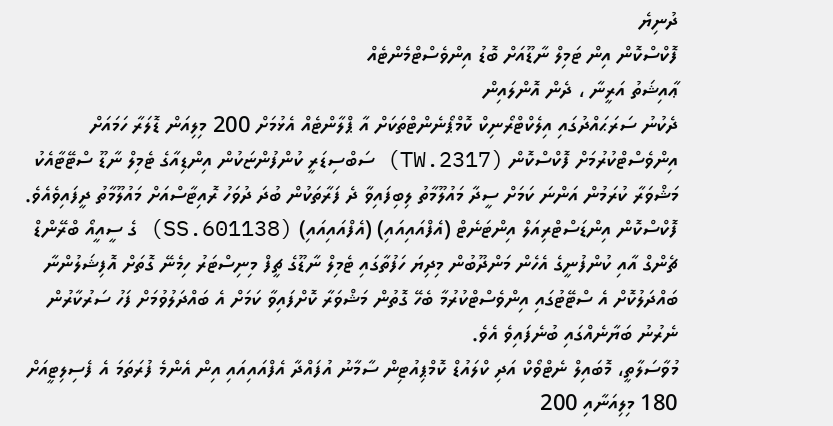ދުނިޔެ
ފޮކްސްކޮން އިން ޓަމިލް ނާޑޫއަށް ބޮޑު އިންވެސްޓްމެންޓެއް
ޢާއިޝަތު އަރީނާ ، ދެން އޮންލައިން
ދެކުނު ސަރަޙައްދުގައި އިލެކްޓްރޯނިކް ކޮމްޕޯނެންޓްތަކަށް އާ ޕްލާންޓެއް އެޅުމަށް 200 މިލިއަން ޑޮލަރާ ހަމައަށް އިންވެސްޓްކުރުމަށް ފޮކްސްކޮން (2317.TW) ސަބްސިޑަރީ ކުންފުންޏަކުން އިންޑިއާގެ ޓެމިލް ނާޑޫ ސްޓޭޓާއެކު މަޝްވަރާ ކުރަމުން އަންނަ ކަމަށް ސީދާ މައުލޫމާތު ލިބިފައިވާ ދެ ފަރާތަކުން ބުދަ ދުވަހު ރޮއިޓާސްއަށް މައުލޫމާތު ދީފައިވެއެވެ.
ފޮކްސްކޮން އިންޑަސްޓްރިއަލް އިންޓަނެޓް (އެފްއައިއައި) (އެފްއައިއައި) (601138.SS) ގެ ސީއީއޯ ބްރޭންޑް ޗެންގް އާއި ކުންފުނީގެ އެހެން މަންދޫބުން މިދިޔަ ހަފުތާގައި ޓެމިލް ނާޑޫގެ ޗީފް މިނިސްޓަރު ހިމެނޭ ގޮތަށް އޮފިޝަލުންނާ ބައްދަލުކޮށް އެ ސްޓޭޓުގައި އިންވެސްޓްކުރުމާ ބެހޭ ގޮތުން މަޝްވަރާ ކޮށްފައިވާ ކަމަށް އެ ބައްދަލުވުމަށް ފަހު ސަރުކާރުން ނެރުނު ބަޔާނެއްގައި ބުނެފައިވެ އެވެ.
މުވާސަލާތީ، މޮބައިލް ނެޓްވޯކް އަދި ކްލައުޑް ކޮމްޕިއުޓިން ސާމާނު އުފައްދާ އެފްއައިއައި އިން އެންމެ ފުރަތަމަ އެ ފެސިލިޓީއަށް 180 މިލިއަނާއި 200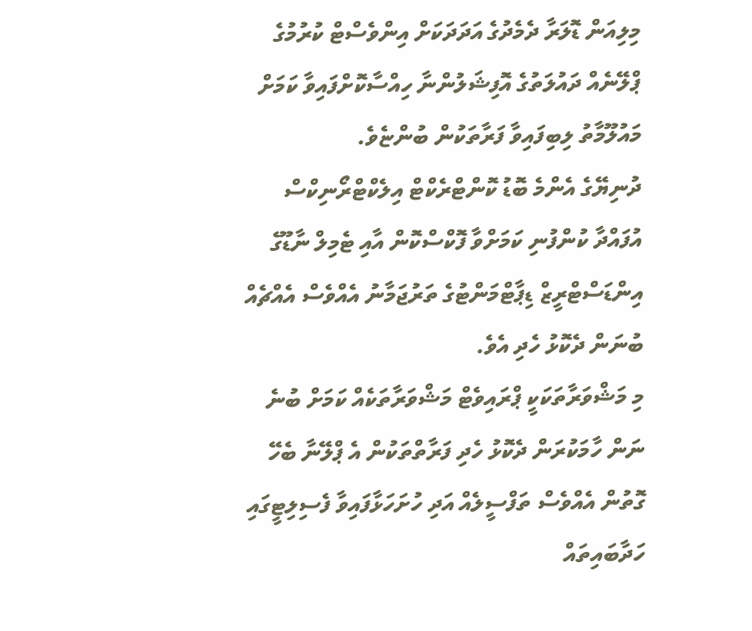މިލިއަން ޑޮލަރާ ދެމެދުގެ އަދަދަކަށް އިންވެސްޓް ކުރުމުގެ ޕްލޭނެއް ދައުލަތުގެ އޮފިޝަލުންނާ ހިއްސާކޮށްފައިވާ ކަމަށް މައުލޫމާތު ލިބިފައިވާ ފަރާތަކުން ބުންޏެވެ.
ދުނިޔޭގެ އެންމެ ބޮޑު ކޮންޓްރެކްޓް އިލެކްޓްރޯނިކްސް އުފައްދާ ކުންފުނި ކަމަށްވާ ފޮކްސްކޮން އާއި ޓެމިލް ނާޑޫގެ އިންޑަސްޓްރީޒް ޑިޕާޓްމަންޓުގެ ތަރުޖަމާނު އެއްވެސް އެއްޗެއް ބުނަން ދެކޮޅު ހެދި އެވެ.
މި މަޝްވަރާތަކަކީ ޕްރައިވެޓް މަޝްވަރާތަކެއް ކަމަށް ބުނެ ނަން ހާމަކުރަން ދެކޮޅު ހެދި ފަރާތްތަކުން އެ ޕްލޭނާ ބެހޭ ގޮތުން އެއްވެސް ތަފްސީލެއް އަދި ހުށަހަޅާފައިވާ ފެސިލިޓީގައި ހަދާބައިތައް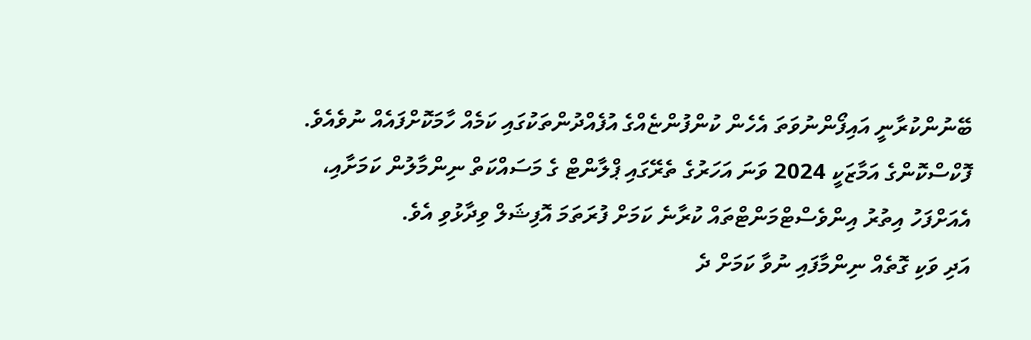ބޭނުންކުރާނީ އައިފޯންނުވަތަ އެހެން ކުންފުންޏެއްގެ އުފެއްދުންތަކުގައި ކަމެއް ހާމަކޮށްފައެއް ނުވެއެވެ.
ފޮކްސްކޮންގެ އަމާޒަކީ 2024 ވަނަ އަހަރުގެ ތެރޭގައި ޕްލާންޓް ގެ މަސައްކަތް ނިންމާލުން ކަމަށާއި، އެއަށްފަހު އިތުރު އިންވެސްޓްމަންޓްތައް ކުރާނެ ކަމަށް ފުރަތަމަ އޮފިޝަލް ވިދާޅުވި އެވެ.
އަދި ވަކި ގޮތެއް ނިންމާފައި ނުވާ ކަމަށް ދެ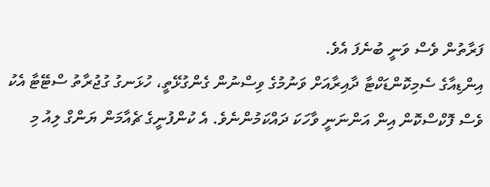ފަރާތުން ވެސް ވަނީ ބުނެފަ އެވެ.
އިންޑިއާގެ ސެމިކޮންޑަކްޓާ ދާއިރާއަށް ވަނުމުގެ ވިސްނުން ގެންގުޅޭތީ، ހުޅަނގު ގުޖުރާތު ސްޓޭޓާ އެކު ވެސް ފޮކްސްކޮން އިން އަންނަނީ ވާހަކަ ދައްކަމުންނެވެ. އެ ކުންފުނީގެ ޗެއާމަން ޔަންގް ލިއު މި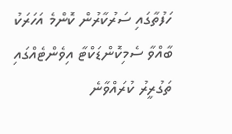ހަފުތާގައި ސަރުކާރުން ކޮންމެ އަހަރަކު ބާއްވާ ސެމިކޮންޑަކްޓާ އިވެންޓެއްގައި ތަގުރީރު ކުރައްވާނެ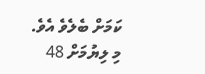ކަމަށް ބެލެވެ އެވެ.
މި ލިޔުމަށް 48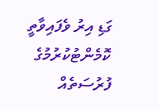ގަޑި އިރު ވެފައިވާތީ ކޮމެންޓުކުރުމުގެ ފުރުސަތެއް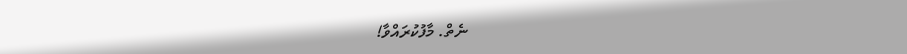ނެތް. މާފުކުރައްވާ!